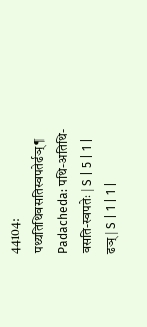44104: पथ्यतिथिवसतिस्वपतेर्ढञ्¶
Padacheda: पथि-अतिथि-वसति-स्वपतेः | S | 5 | 1 |
ढञ् | S | 1 | 1 |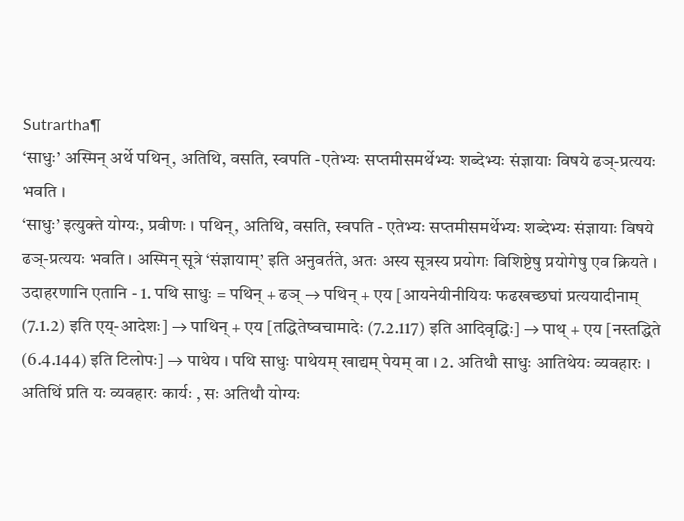Sutrartha¶
‘साधुः’ अस्मिन् अर्थे पथिन्, अतिथि, वसति, स्वपति -एतेभ्यः सप्तमीसमर्थेभ्यः शब्देभ्यः संज्ञायाः विषये ढञ्-प्रत्ययः भवति ।
‘साधुः’ इत्युक्ते योग्यः, प्रवीणः । पथिन्, अतिथि, वसति, स्वपति - एतेभ्यः सप्तमीसमर्थेभ्यः शब्देभ्यः संज्ञायाः विषये ढञ्-प्रत्ययः भवति । अस्मिन् सूत्रे ‘संज्ञायाम्’ इति अनुवर्तते, अतः अस्य सूत्रस्य प्रयोगः विशिष्टेषु प्रयोगेषु एव क्रियते । उदाहरणानि एतानि - 1. पथि साधुः = पथिन् + ढञ् → पथिन् + एय [आयनेयीनीयियः फढखच्छघां प्रत्ययादीनाम् (7.1.2) इति एय्-आदेशः] → पाथिन् + एय [तद्धितेष्वचामादेः (7.2.117) इति आदिवृद्धिः] → पाथ् + एय [नस्तद्धिते (6.4.144) इति टिलोपः] → पाथेय । पथि साधुः पाथेयम् खाद्यम् पेयम् वा । 2. अतिथौ साधुः आतिथेयः व्यवहारः । अतिथिं प्रति यः व्यवहारः कार्यः , सः अतिथौ योग्यः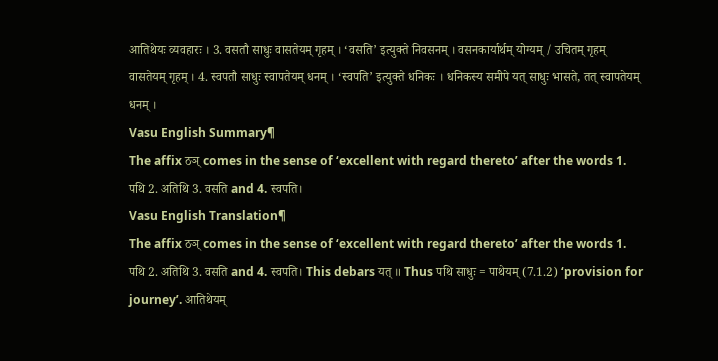आतिथेयः व्यवहारः । 3. वसतौ साधुः वासतेयम् गृहम् । ‘वसति’ इत्युक्ते निवसनम् । वसनकार्यार्थम् योग्यम् / उचितम् गृहम् वासतेयम् गृहम् । 4. स्वपतौ साधुः स्वापतेयम् धनम् । ‘स्वपति’ इत्युक्ते धनिकः । धनिकस्य समीपे यत् साधुः भासते, तत् स्वापतेयम् धनम् ।
Vasu English Summary¶
The affix ठञ् comes in the sense of ‘excellent with regard thereto’ after the words 1. पथि 2. अतिथि 3. वसति and 4. स्वपति।
Vasu English Translation¶
The affix ठञ् comes in the sense of ‘excellent with regard thereto’ after the words 1. पथि 2. अतिथि 3. वसति and 4. स्वपति। This debars यत् ॥ Thus पथि साधुः = पाथेयम् (7.1.2) ‘provision for journey’. आतिथेयम्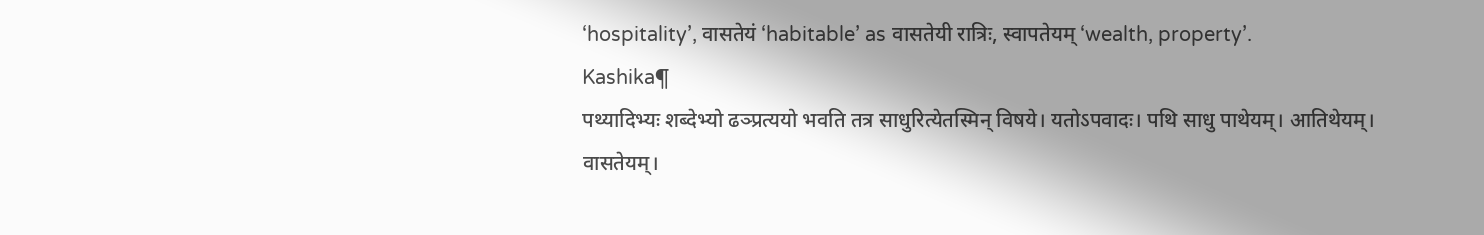‘hospitality’, वासतेयं ‘habitable’ as वासतेयी रात्रिः, स्वापतेयम् ‘wealth, property’.
Kashika¶
पथ्यादिभ्यः शब्देभ्यो ढञ्प्रत्ययो भवति तत्र साधुरित्येतस्मिन् विषये। यतोऽपवादः। पथि साधु पाथेयम्। आतिथेयम्। वासतेयम्।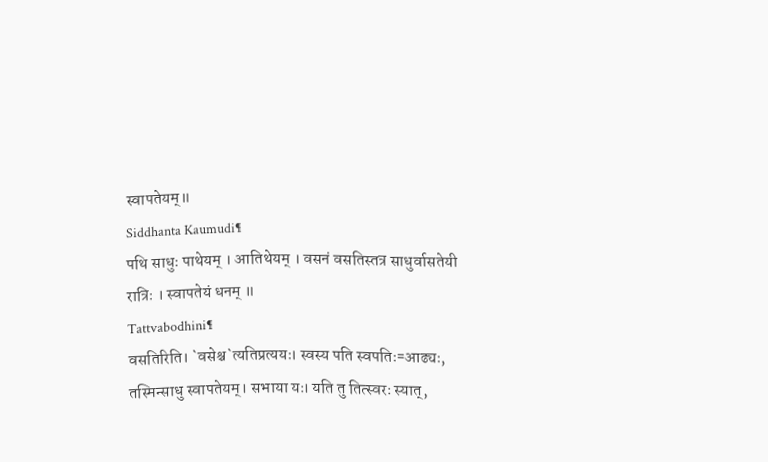स्वापतेयम्॥
Siddhanta Kaumudi¶
पथि साधुः पाथेयम् । आतिथेयम् । वसनं वसतिस्तत्र साधुर्वासतेयी रात्रिः । स्वापतेयं धनम् ॥
Tattvabodhini¶
वसतिरिति। `वसेश्च`त्यतिप्रत्ययः। स्वस्य पति स्वपतिः=आढ्यः, तस्मिन्साधु स्वापतेयम्। सभाया यः। यति तु तित्स्वरः स्यात्,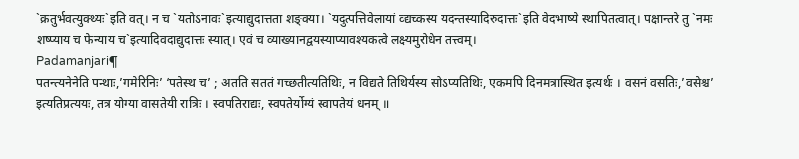`क्रतुर्भवत्युक्थ्यः`इति वत्। न च `यतोऽनावः`इत्याद्युदात्तता शङ्क्या। `यदुत्पत्तिवेलायां व्द्यच्कस्य यदन्तस्यादिरुदात्तः`इति वेदभाष्ये स्थापितत्वात्। पक्षान्तरे तु `नमः शष्प्याय च फेन्याय च`इत्यादिवदाद्युदात्तः स्यात्। एवं च व्याख्यानद्वयस्याप्यावश्यकत्वे लक्ष्यमुरोधेन तत्त्वम्।
Padamanjari¶
पतन्त्यनेनेति पन्थाः,’गमेरिनिः’ ‘पतेस्थ च’ ; अतति सततं गच्छतीत्यतिथिः, न विद्यते तिथिर्यस्य सोऽप्यतिथिः, एकमपि दिनमत्रास्थित इत्यर्थः । वसनं वसतिः,’वसेश्च’ इत्यतिप्रत्ययः, तत्र योग्या वासतेयी रात्रिः । स्वपतिराद्यः, स्वपतेर्योग्यं स्वापतेयं धनम् ॥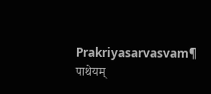Prakriyasarvasvam¶
पाथेयम्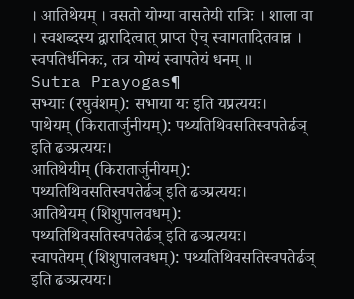। आतिथेयम् । वसतो योग्या वासतेयी रात्रिः । शाला वा । स्वशब्दस्य द्वारादित्वात् प्राप्त ऐच् स्वागतादितवान्न । स्वपतिर्धनिकः, तत्र योग्यं स्वापतेयं धनम् ॥
Sutra Prayogas¶
सभ्याः (रघुवंशम्): सभाया यः इति यप्रत्ययः।
पाथेयम् (किरातार्जुनीयम्): पथ्यतिथिवसतिस्वपतेर्ढञ् इति ढञ्प्रत्ययः।
आतिथेयीम् (किरातार्जुनीयम्): पथ्यतिथिवसतिस्वपतेर्ढञ् इति ढञ्प्रत्ययः।
आतिथेयम् (शिशुपालवधम्): पथ्यतिथिवसतिस्वपतेर्ढञ् इति ढञ्प्रत्ययः।
स्वापतेयम् (शिशुपालवधम्): पथ्यतिथिवसतिस्वपतेर्ढञ् इति ढञ्प्रत्ययः।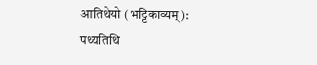आतिथेयो (भट्टिकाव्यम्): पथ्यतिथि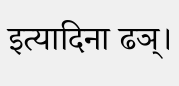इत्यादिना ढञ्।